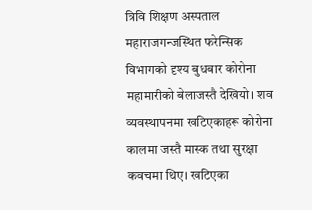त्रिवि शिक्षण अस्पताल महाराजगन्जस्थित फरेन्सिक विभागको दृश्य बुधबार कोरोना महामारीको बेलाजस्तै देखियो। शव व्यवस्थापनमा खटिएकाहरू कोरोना कालमा जस्तै मास्क तथा सुरक्षा कवचमा थिए। खटिएका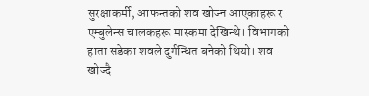सुरक्षाकर्मी, आफन्तको शव खोज्न आएकाहरू र एम्बुलेन्स चालकहरू मास्कमा देखिन्थे। विभागको हाता सडेका शवले दुर्गन्धित बनेको थियो। शव खोज्दै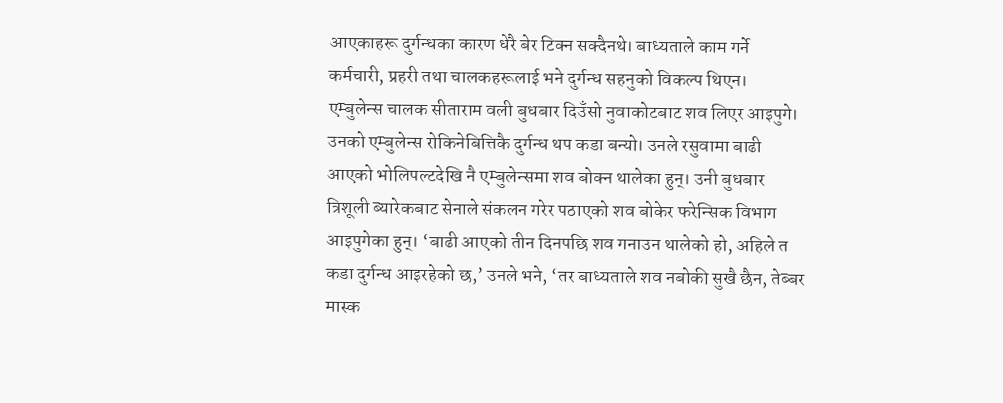आएकाहरू दुर्गन्धका कारण धेरै बेर टिक्न सक्दैनथे। बाध्यताले काम गर्ने कर्मचारी, प्रहरी तथा चालकहरूलाई भने दुर्गन्ध सहनुको विकल्प थिएन।
एम्बुलेन्स चालक सीताराम वली बुधबार दिउँसो नुवाकोटबाट शव लिएर आइपुगे। उनको एम्बुलेन्स रोकिनेबित्तिकै दुर्गन्ध थप कडा बन्यो। उनले रसुवामा बाढी आएको भोलिपल्टदेखि नै एम्बुलेन्समा शव बोक्न थालेका हुन्। उनी बुधबार त्रिशूली ब्यारेकबाट सेनाले संकलन गरेर पठाएको शव बोकेर फरेन्सिक विभाग आइपुगेका हुन्। ‘बाढी आएको तीन दिनपछि शव गनाउन थालेको हो, अहिले त कडा दुर्गन्ध आइरहेको छ,’ उनले भने, ‘तर बाध्यताले शव नबोकी सुखै छैन, तेब्बर मास्क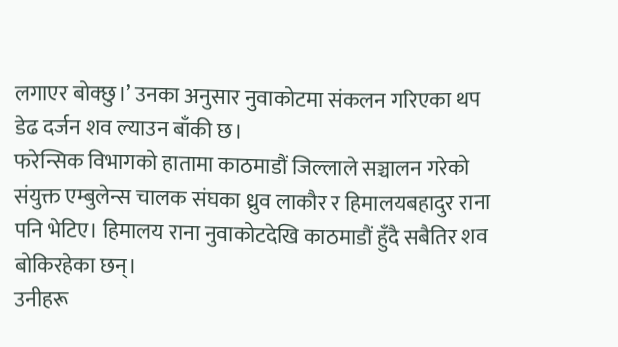लगाएर बोक्छु।’ उनका अनुसार नुवाकोटमा संकलन गरिएका थप डेढ दर्जन शव ल्याउन बाँकी छ।
फरेन्सिक विभागको हातामा काठमाडौं जिल्लाले सञ्चालन गरेको संयुक्त एम्बुलेन्स चालक संघका ध्रुव लाकौर र हिमालयबहादुर राना पनि भेटिए। हिमालय राना नुवाकोटदेखि काठमाडौं हुँदै सबैतिर शव बोकिरहेका छन्।
उनीहरू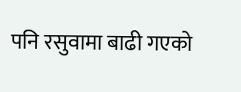पनि रसुवामा बाढी गएको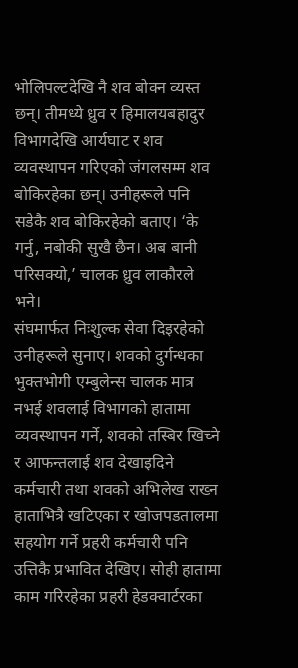भोलिपल्टदेखि नै शव बोक्न व्यस्त छन्। तीमध्ये ध्रुव र हिमालयबहादुर विभागदेखि आर्यघाट र शव व्यवस्थापन गरिएको जंगलसम्म शव बोकिरहेका छन्। उनीहरूले पनि सडेकै शव बोकिरहेको बताए। ‘के गर्नु, नबोकी सुखै छैन। अब बानी परिसक्यो,’ चालक ध्रुव लाकौरले भने।
संघमार्फत निःशुल्क सेवा दिइरहेको उनीहरूले सुनाए। शवको दुर्गन्धका भुक्तभोगी एम्बुलेन्स चालक मात्र नभई शवलाई विभागको हातामा व्यवस्थापन गर्ने, शवको तस्बिर खिच्ने र आफन्तलाई शव देखाइदिने कर्मचारी तथा शवको अभिलेख राख्न हाताभित्रै खटिएका र खोजपडतालमा सहयोग गर्ने प्रहरी कर्मचारी पनि उत्तिकै प्रभावित देखिए। सोही हातामा काम गरिरहेका प्रहरी हेडक्वार्टरका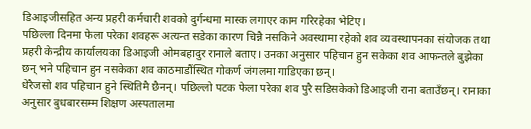डिआइजीसहित अन्य प्रहरी कर्मचारी शवको दुर्गन्धमा मास्क लगाएर काम गरिरहेका भेटिए।
पछिल्ला दिनमा फेला परेका शवहरू अत्यन्त सडेका कारण चिन्नै नसकिने अवस्थामा रहेको शव व्यवस्थापनका संयोजक तथा प्रहरी केन्द्रीय कार्यालयका डिआइजी ओमबहादुर रानाले बताए। उनका अनुसार पहिचान हुन सकेका शव आफन्तले बुझेका छन् भने पहिचान हुन नसकेका शव काठमाडौंस्थित गोकर्ण जंगलमा गाडिएका छन्।
धेरैजसो शव पहिचान हुने स्थितिमै छैनन्। पछिल्लो पटक फेला परेका शव पुरै सडिसकेको डिआइजी राना बताउँछन्। रानाका अनुसार बुधबारसम्म शिक्षण अस्पतालमा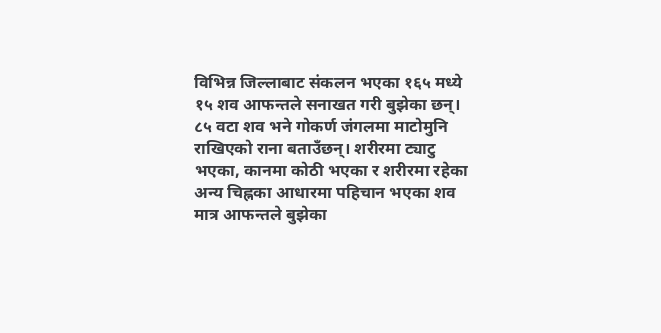विभिन्न जिल्लाबाट संकलन भएका १६५ मध्ये १५ शव आफन्तले सनाखत गरी बुझेका छन्। ८५ वटा शव भने गोकर्ण जंगलमा माटोमुनि राखिएको राना बताउँछन्। शरीरमा ट्याटु भएका, कानमा कोठी भएका र शरीरमा रहेका अन्य चिह्नका आधारमा पहिचान भएका शव मात्र आफन्तले बुझेका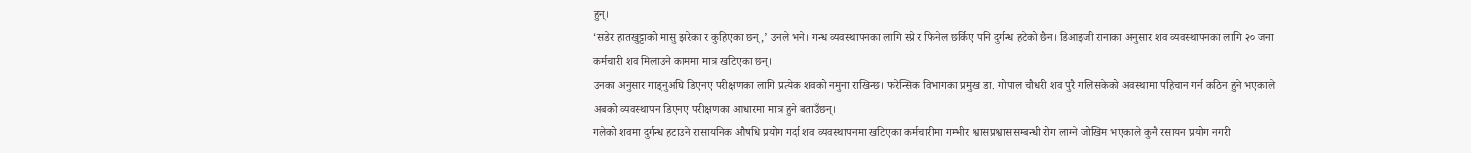हुन्।
‘सडेर हातखुट्टाको मासु झरेका र कुहिएका छन्,’ उनले भने। गन्ध व्यवस्थापनका लागि स्प्रे र फिनेल छर्किए पनि दुर्गन्ध हटेको छैन। डिआइजी रानाका अनुसार शव व्यवस्थापनका लागि २० जना कर्मचारी शव मिलाउने काममा मात्र खटिएका छन्।
उनका अनुसार गाड्नुअघि डिएनए परीक्षणका लागि प्रत्येक शवको नमुना राखिन्छ। फरेन्सिक विभागका प्रमुख डा. गोपाल चौधरी शव पुरै गलिसकेको अवस्थामा पहिचान गर्न कठिन हुने भएकाले अबको व्यवस्थापन डिएनए परीक्षणका आधारमा मात्र हुने बताउँछन्।
गलेको शवमा दुर्गन्ध हटाउने रासायनिक औषधि प्रयोग गर्दा शव व्यवस्थापनमा खटिएका कर्मचारीमा गम्भीर श्वासप्रश्वाससम्बन्धी रोग लाग्ने जोखिम भएकाले कुनै रसायन प्रयोग नगरी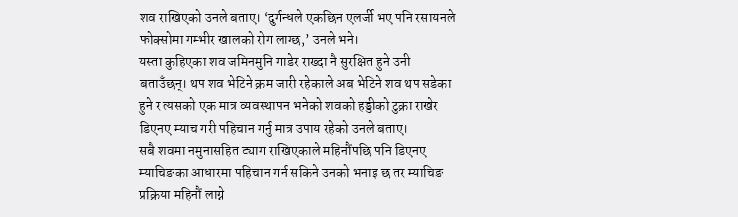शव राखिएको उनले बताए। ‘दुर्गन्धले एकछिन एलर्जी भए पनि रसायनले फोक्सोमा गम्भीर खालको रोग लाग्छ,’ उनले भने।
यस्ता कुहिएका शव जमिनमुनि गाडेर राख्दा नै सुरक्षित हुने उनी बताउँछन्। थप शव भेटिने क्रम जारी रहेकाले अब भेटिने शव थप सडेका हुने र त्यसको एक मात्र व्यवस्थापन भनेको शवको हड्डीको टुक्रा राखेर डिएनए म्याच गरी पहिचान गर्नु मात्र उपाय रहेको उनले बताए।
सबै शवमा नमुनासहित ट्याग राखिएकाले महिनौंपछि पनि डिएनए म्याचिङका आधारमा पहिचान गर्न सकिने उनको भनाइ छ तर म्याचिङ प्रक्रिया महिनौं लाग्ने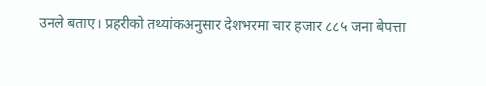उनले बताए। प्रहरीको तथ्यांकअनुसार देशभरमा चार हजार ८८५ जना बेपत्ता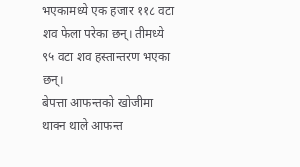भएकामध्ये एक हजार ११८ वटा शव फेला परेका छन्। तीमध्ये ९५ वटा शव हस्तान्तरण भएका छन्।
बेपत्ता आफन्तको खोजीमा थाक्न थाले आफन्त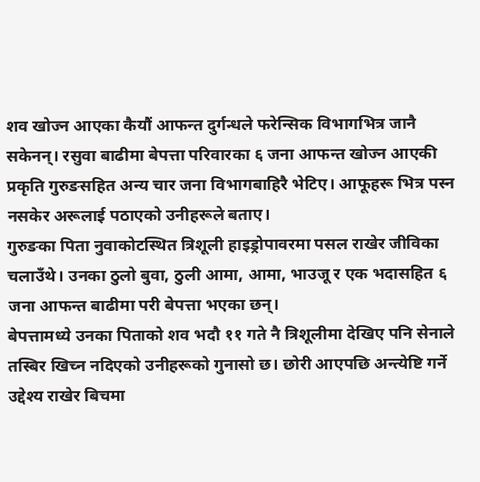शव खोज्न आएका कैयौं आफन्त दुर्गन्धले फरेन्सिक विभागभित्र जानै सकेनन्। रसुवा बाढीमा बेपत्ता परिवारका ६ जना आफन्त खोज्न आएकी प्रकृति गुरुङसहित अन्य चार जना विभागबाहिरै भेटिए। आफूहरू भित्र पस्न नसकेर अरूलाई पठाएको उनीहरूले बताए।
गुरुङका पिता नुवाकोटस्थित त्रिशूली हाइड्रोपावरमा पसल राखेर जीविका चलाउँथे। उनका ठुलो बुवा, ठुली आमा, आमा, भाउजू र एक भदासहित ६ जना आफन्त बाढीमा परी बेपत्ता भएका छन्।
बेपत्तामध्ये उनका पिताको शव भदौ ११ गते नै त्रिशूलीमा देखिए पनि सेनाले तस्बिर खिच्न नदिएको उनीहरूको गुनासो छ। छोरी आएपछि अन्त्येष्टि गर्ने उद्देश्य राखेर बिचमा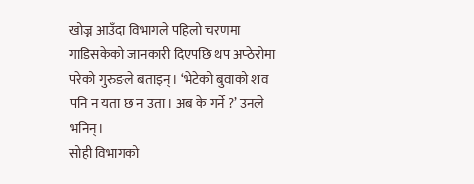खोज्न आउँदा विभागले पहिलो चरणमा गाडिसकेको जानकारी दिएपछि थप अप्ठेरोमा परेको गुरुङले बताइन्। ‘भेटेको बुवाको शव पनि न यता छ न उता। अब के गर्ने ?’ उनले भनिन्।
सोही विभागको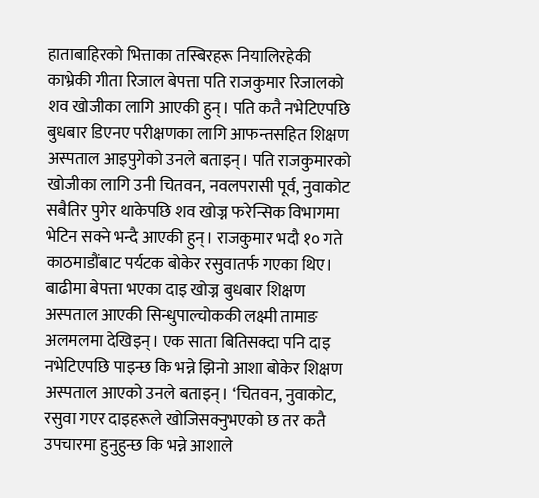हाताबाहिरको भित्ताका तस्बिरहरू नियालिरहेकी काभ्रेकी गीता रिजाल बेपत्ता पति राजकुमार रिजालको शव खोजीका लागि आएकी हुन्। पति कतै नभेटिएपछि बुधबार डिएनए परीक्षणका लागि आफन्तसहित शिक्षण अस्पताल आइपुगेको उनले बताइन्। पति राजकुमारको खोजीका लागि उनी चितवन, नवलपरासी पूर्व, नुवाकोट सबैतिर पुगेर थाकेपछि शव खोज्न फरेन्सिक विभागमा भेटिन सक्ने भन्दै आएकी हुन्। राजकुमार भदौ १० गते काठमाडौंबाट पर्यटक बोकेर रसुवातर्फ गएका थिए।
बाढीमा बेपत्ता भएका दाइ खोज्न बुधबार शिक्षण अस्पताल आएकी सिन्धुपाल्चोककी लक्ष्मी तामाङ अलमलमा देखिइन्। एक साता बितिसक्दा पनि दाइ नभेटिएपछि पाइन्छ कि भन्ने झिनो आशा बोकेर शिक्षण अस्पताल आएको उनले बताइन्। ‘चितवन, नुवाकोट, रसुवा गएर दाइहरूले खोजिसक्नुभएको छ तर कतै उपचारमा हुनुहुन्छ कि भन्ने आशाले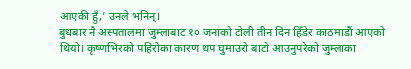आएकी हुँ,’ उनले भनिन्।
बुधबार नै अस्पतालमा जुम्लाबाट १० जनाको टोली तीन दिन हिँडेर काठमाडौं आएको थियो। कृष्णभिरको पहिरोका कारण थप घुमाउरो बाटो आउनुपरेको जुम्लाका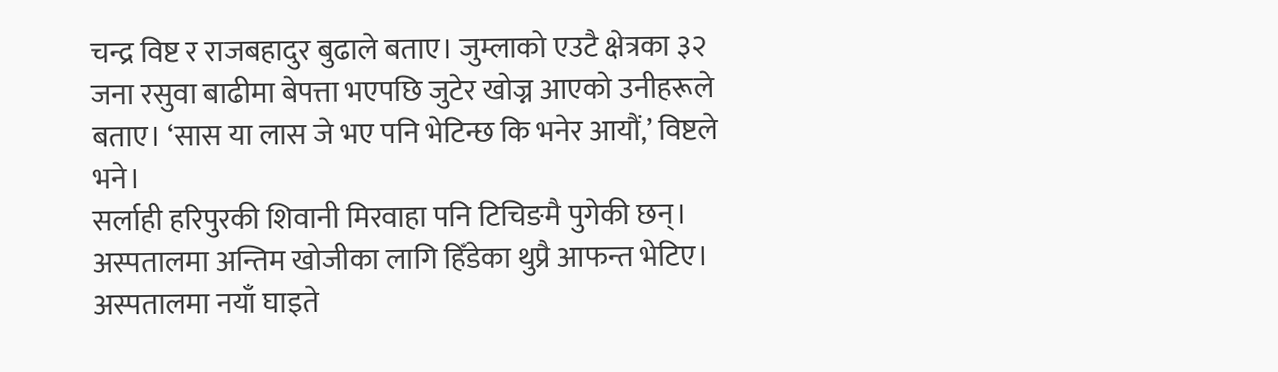चन्द्र विष्ट र राजबहादुर बुढाले बताए। जुम्लाको एउटै क्षेत्रका ३२ जना रसुवा बाढीमा बेपत्ता भएपछि जुटेर खोज्न आएको उनीहरूले बताए। ‘सास या लास जे भए पनि भेटिन्छ कि भनेर आयौं,’ विष्टले भने।
सर्लाही हरिपुरकी शिवानी मिरवाहा पनि टिचिङमै पुगेकी छन्। अस्पतालमा अन्तिम खोजीका लागि हिँडेका थुप्रै आफन्त भेटिए। अस्पतालमा नयाँ घाइते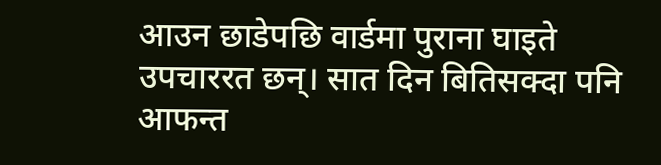आउन छाडेपछि वार्डमा पुराना घाइते उपचाररत छन्। सात दिन बितिसक्दा पनि आफन्त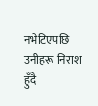नभेटिएपछि उनीहरू निराश हुँदै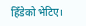हिँडेको भेटिए।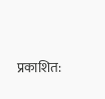प्रकाशित: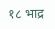१८ भाद्र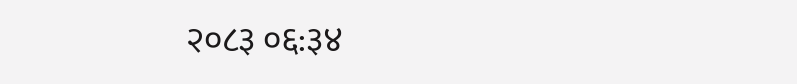२०८३ ०६:३४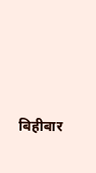बिहीबार